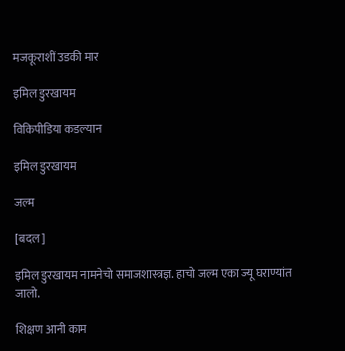मजकूराशीं उडकी मार

इमिल डुरखायम

विकिपीडिया कडल्यान

इमिल डुरखायम

जल्म

[बदल]

इमिल डुरखायम नामनेचो समाजशास्त्रज्ञ. हाचो जल्म एका ज्यू घराण्यांत जालो.

शिक्षण आनी काम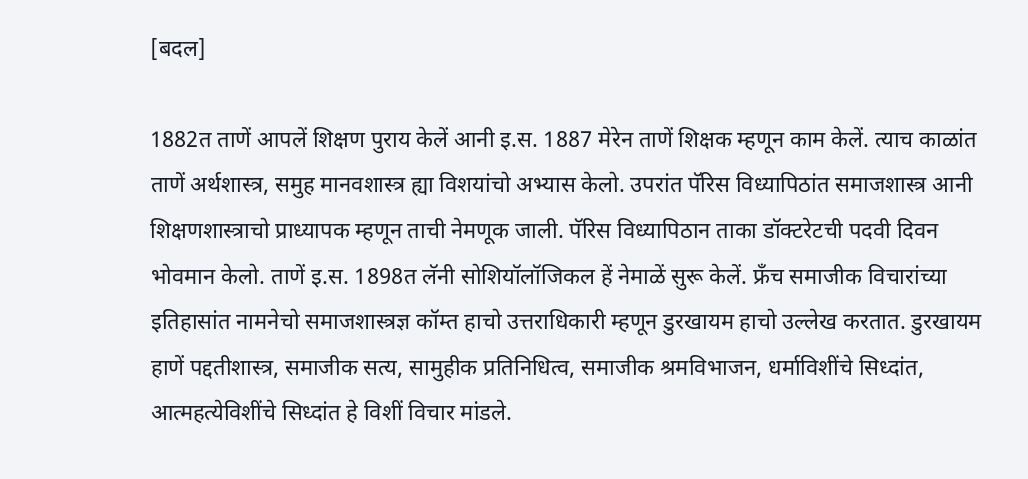[बदल]

1882त ताणें आपलें शिक्षण पुराय केलें आनी इ.स. 1887 मेरेन ताणें शिक्षक म्हणून काम केलें. त्याच काळांत ताणें अर्थशास्त्र, समुह मानवशास्त्र ह्या विशयांचो अभ्यास केलो. उपरांत पॅरिस विध्यापिठांत समाजशास्त्र आनी शिक्षणशास्त्राचो प्राध्यापक म्हणून ताची नेमणूक जाली. पॅरिस विध्यापिठान ताका डॉक्टरेटची पदवी दिवन भोवमान केलो. ताणें इ.स. 1898त लॅनी सोशियॉलॉजिकल हें नेमाळें सुरू केलें. फ्रँच समाजीक विचारांच्या इतिहासांत नामनेचो समाजशास्त्रज्ञ कॉम्त हाचो उत्तराधिकारी म्हणून डुरखायम हाचो उल्लेख करतात. डुरखायम हाणें पद्दतीशास्त्र, समाजीक सत्य, सामुहीक प्रतिनिधित्व, समाजीक श्रमविभाजन, धर्माविशींचे सिध्दांत, आत्महत्येविशींचे सिध्दांत हे विशीं विचार मांडले.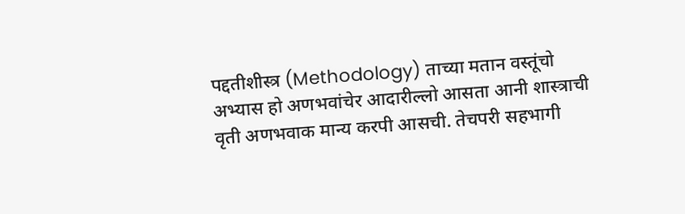पद्दतीशीस्त्र (Methodology) ताच्या मतान वस्तूंचो अभ्यास हो अणभवांचेर आदारील्लो आसता आनी शास्त्राची वृती अणभवाक मान्य करपी आसची. तेचपरी सहभागी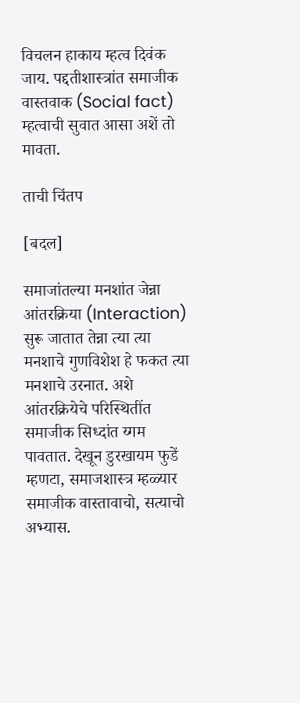विचलन हाकाय म्हत्व दिवंक जाय. पद्दतीशास्त्रांत समाजीक वास्तवाक (Social fact) म्हत्वाची सुवात आसा अशें तो मावता.

ताची चिंतप

[बदल]

समाजांतल्या मनशांत जेन्ना आंतरक्रिया (Interaction) सुरू जातात तेन्ना त्या त्या मनशाचे गुणविशेश हे फकत त्या मनशाचे उरनात. अशे आंतरक्रियेचे परिस्थितींत समाजीक सिध्दांत य्गम पावतात. देखून डुरखायम फुडें म्हणटा, समाजशास्त्र म्हळ्यार समाजीक वास्तावाचो, सत्याचो अभ्यास.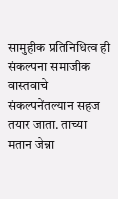सामुहीक प्रतिनिधित्व ही संकल्पना समाजीक वास्तवाचे संकल्पनेंतल्यान सहज तयार जाता. ताच्या मतान जेन्ना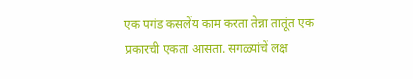एक पगंड कसलेंय काम करता तेन्ना तातूंत एक प्रकारची एकता आसता. सगळ्यांचें लक्ष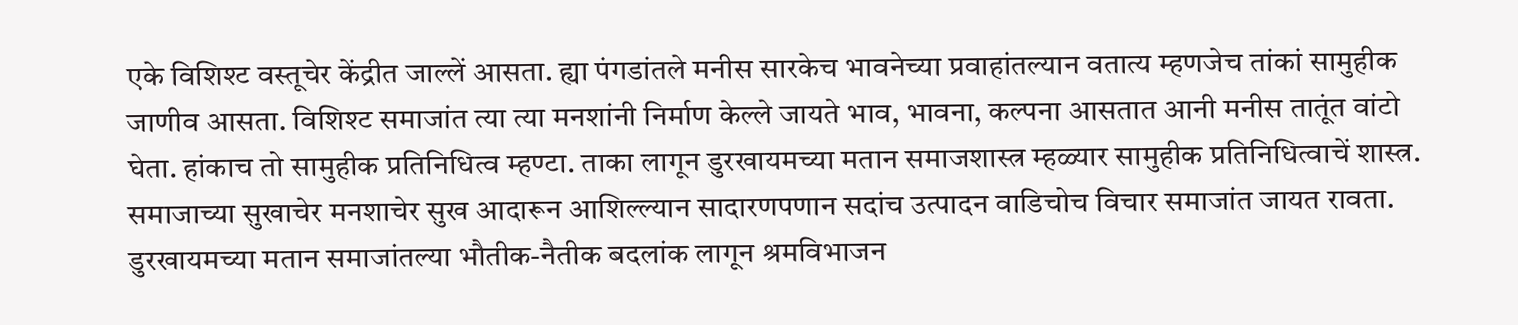एके विशिश्ट वस्तूचेर केंद्रीत जाल्लें आसता. ह्या पंगडांतले मनीस सारकेच भावनेच्या प्रवाहांतल्यान वतात्य म्हणजेच तांकां सामुहीक जाणीव आसता. विशिश्ट समाजांत त्या त्या मनशांनी निर्माण केल्ले जायते भाव, भावना, कल्पना आसतात आनी मनीस तातूंत वांटो घेता. हांकाच तो सामुहीक प्रतिनिधित्व म्हण्टा. ताका लागून डुरखायमच्या मतान समाजशास्त्र म्हळ्यार सामुहीक प्रतिनिधित्वाचें शास्त्र. समाजाच्या सुखाचेर मनशाचेर सुख आदारून आशिल्ल्यान सादारणपणान सदांच उत्पादन वाडिचोच विचार समाजांत जायत रावता. डुरखायमच्या मतान समाजांतल्या भौतीक-नैतीक बदलांक लागून श्रमविभाजन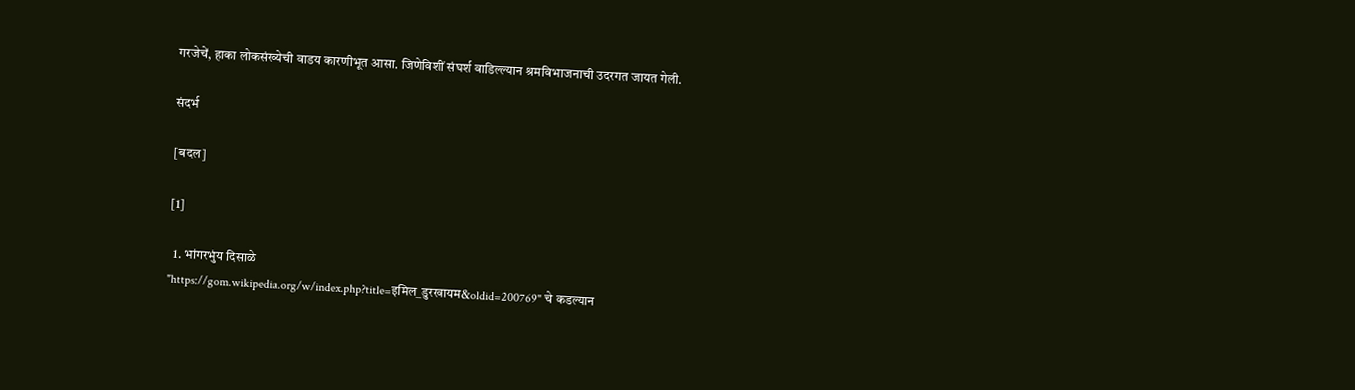गरजेचें, हाका लोकसंख्येची वाडय कारणीभूत आसा. जिणेविशीं संघर्श वाडिल्ल्यान श्रमविभाजनाची उदरगत जायत गेली.

संदर्भ

[बदल]

[1]

  1. भांगरभुंय दिसाळे
"https://gom.wikipedia.org/w/index.php?title=इमिल_डुरखायम&oldid=200769" चे कडल्यान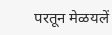परतून मेळयलें